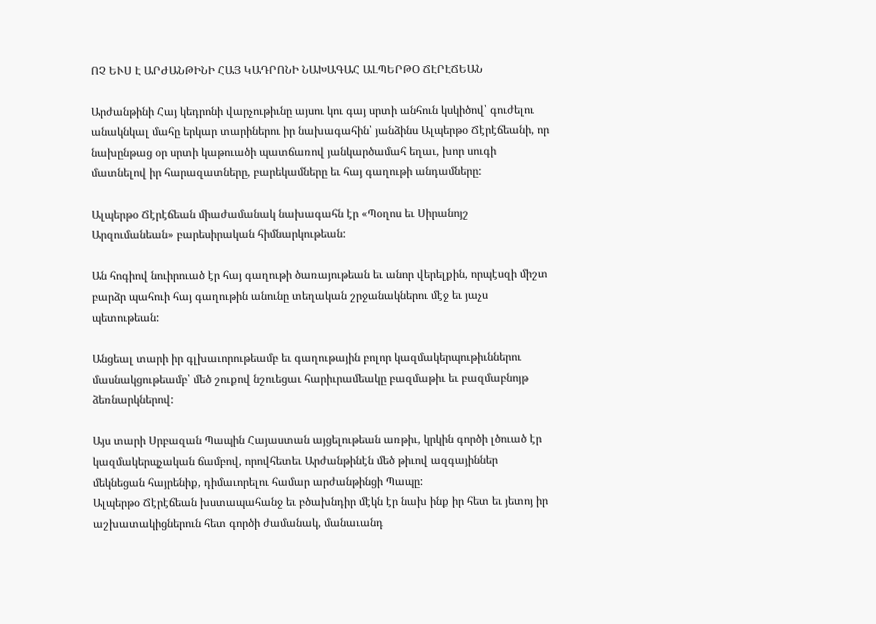ՈՉ ԵՒՍ Է ԱՐԺԱՆԹԻՆԻ ՀԱՅ ԿԱԴՐՈՆԻ ՆԱԽԱԳԱՀ ԱԼՊԵՐԹՕ ՃԷՐԷՃԵԱՆ

Արժանթինի Հայ կեդրոնի վարչութիւնը այսու կու գայ սրտի անհուն կսկիծով՝ գուժելու անակնկալ մահը երկար տարիներու իր նախագահին՝ յանձինս Ալպերթօ Ճէրէճեանի, որ նախընթաց օր սրտի կաթուածի պատճառով յանկարծամահ եղաւ, խոր սուգի մատնելով իր հարազատները, բարեկամները եւ հայ գաղութի անդամները:

Ալպերթօ Ճէրէճեան միաժամանակ նախագահն էր «Պօղոս եւ Սիրանոյշ Արզումանեան» բարեսիրական հիմնարկութեան:

Ան հոգիով նուիրուած էր հայ գաղութի ծառայութեան եւ անոր վերելքին, որպէսզի միշտ բարձր պահուի հայ գաղութին անունը տեղական շրջանակներու մէջ եւ յաչս պետութեան:

Անցեալ տարի իր գլխաւորութեամբ եւ գաղութային բոլոր կազմակերպութիւններու մասնակցութեամբ՝ մեծ շուքով նշուեցաւ հարիւրամեակը բազմաթիւ եւ բազմաբնոյթ ձեռնարկներով:

Այս տարի Սրբազան Պապին Հայաստան այցելութեան առթիւ, կրկին գործի լծուած էր կազմակերպչական ճամբով, որովհետեւ Արժանթինէն մեծ թիւով ազգայիններ մեկնեցան հայրենիք, դիմաւորելու համար արժանթինցի Պապը:
Ալպերթօ Ճէրէճեան խստապահանջ եւ բծախնդիր մէկն էր նախ ինք իր հետ եւ յետոյ իր աշխատակիցներուն հետ գործի ժամանակ, մանաւանդ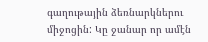գաղութային ձեռնարկներու միջոցին: Կը ջանար որ ամէն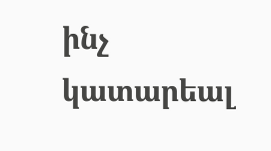ինչ կատարեալ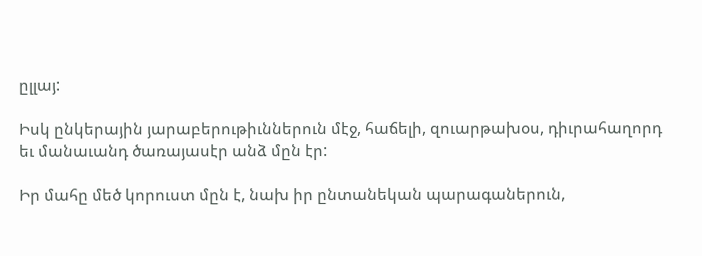ըլլայ:

Իսկ ընկերային յարաբերութիւններուն մէջ, հաճելի, զուարթախօս, դիւրահաղորդ եւ մանաւանդ ծառայասէր անձ մըն էր:

Իր մահը մեծ կորուստ մըն է, նախ իր ընտանեկան պարագաներուն,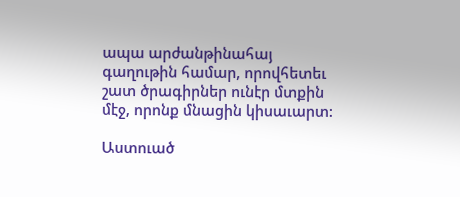ապա արժանթինահայ գաղութին համար, որովհետեւ շատ ծրագիրներ ունէր մտքին մէջ, որոնք մնացին կիսաւարտ:

Աստուած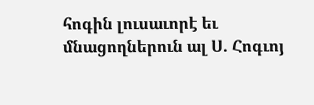հոգին լուսաւորէ եւ մնացողներուն ալ Ս. Հոգւոյ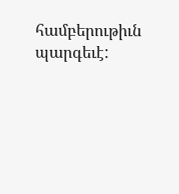համբերութիւն պարգեւէ: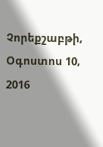Չորեքշաբթի, Օգոստոս 10, 2016